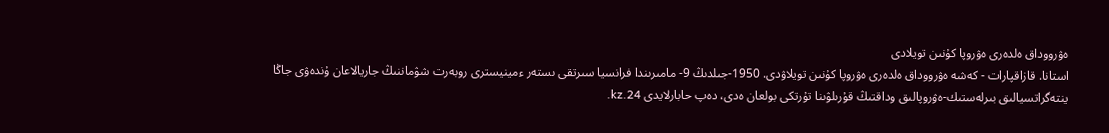ەۋرووداق ەلدەرى ەۋروپا كۇنىن تويلادى
استانا. قازاقپارات - كەشە ەۋرووداق ەلدەرى ەۋروپا كۇنىن تويلاۋدى. 1950-جىلدىڭ 9- مامىرىندا فرانسيا سىرتقى ىستەر ءمينيسترى روبەرت شۋماننىڭ جاريالاعان ۇندەۋى جاڭا ينتەگراتسيالىق بىرلەستىك-ەۋروپالىق وداقتىڭ قۇرىلۋىنا تۇرتكى بولعان ەدى، دەپ حابارلايدى 24.kz.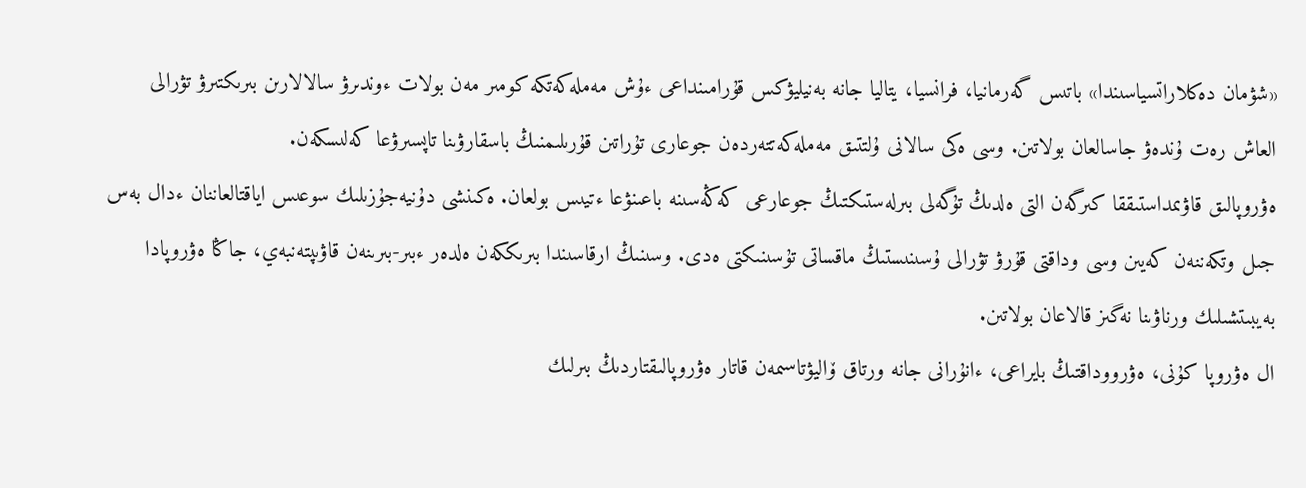«شۋمان دەكلاراتسياسىندا» باتىس گەرمانيا، فرانسيا، يتاليا جانە بەنيليۋكس قۇرامىنداعى ءۇش مەملەكەتكە كومىر مەن بولات ءوندىرۋ سالالارىن بىرىكتىرۋ تۋرالى العاش رەت ۇندەۋ جاسالعان بولاتىن. وسى ەكى سالانى ۇلتتىق مەملەكەتتەردەن جوعارى تۇراتىن قۇرىلىمنىڭ باسقارۋىنا تاپسىرۋعا كەلىسكەن.
ەۋروپالىق قاۋىمداستىققا كىرگەن التى ەلدىڭ تۇگەلى بىرلەستىكتىڭ جوعارعى كەڭەسىنە باعىنۋعا ءتيىس بولعان. ەكىنشى دۇنيەجۇزىلىك سوعىس اياقتالعاننان ءدال بەس جىل وتكەننەن كەيىن وسى وداقتى قۇرۋ تۋرالى ۇسىنىستىڭ ماقساتى تۇسىنىكتى ەدى. وسىنىڭ ارقاسىندا بىرىككەن ەلدەر ءبىر-بىرىنەن قاۋىپتەنبەي، جاڭا ەۋروپادا بەيبىتشىلىك ورناۋىنا نەگىز قالاعان بولاتىن.
ال ەۋروپا كۇنى، ەۋرووداقتىڭ بايراعى، ءانۇرانى جانە ورتاق ۆاليۋتاسىمەن قاتار ەۋروپالىقتاردىڭ بىرلىك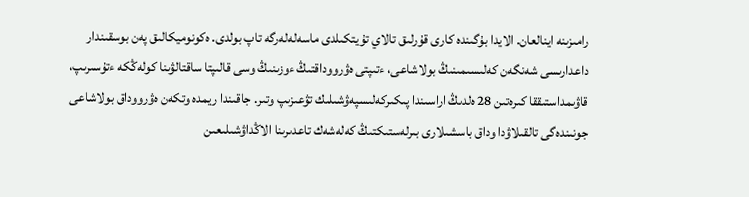رامىزىنە اينالعان. الايدا بۇگىندە كارى قۇرلىق تالاي تۇيتكىلدى ماسەلەلەرگە تاپ بولدى. ەكونوميكالىق پەن بوسقىندار داعدارىسى شەنگەن كەلىسىمىنىڭ بولاشاعى، ءتىپتى ەۋرووداقتىڭ ءوزىنىڭ وسى قالىپتا ساقتالۋىنا كولەڭكە ءتۇسىرىپ، قاۋىمداستىققا كىرەتىن 28 ەلدىڭ اراسىندا پىكىركەلىسپەۋشىلىك تۋعىزىپ وتىر. جاقىندا ريمدە وتكەن ەۋرووداق بولاشاعى جونىندەگى تالقىلاۋدا وداق باسشىلارى بىرلەستىكتىڭ كەلەشەك تاعدىرىنا الاڭداۋشىلىعىن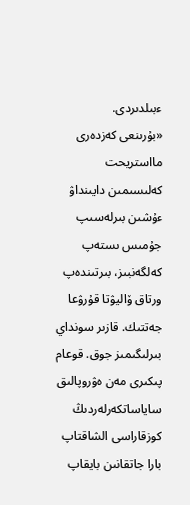ءبىلدىردى.
«بۇرىنعى كەزدەرى مااستريحت كەلىسىمىن دايىنداۋ ءۇشىن بىرلەسىپ جۇمىس ىستەپ كەلگەنبىز، بىرتىندەپ ورتاق ۆاليۋتا قۇرۋعا جەتتىك. قازىر سونداي بىرلىگىمىز جوق. قوعام پىكىرى مەن ەۋروپالىق ساياساتكەرلەردىڭ كوزقاراسى الشاقتاپ بارا جاتقانىن بايقاپ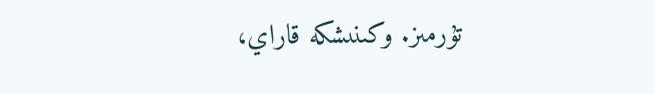تۇرمىز. وكىنىشكە قاراي،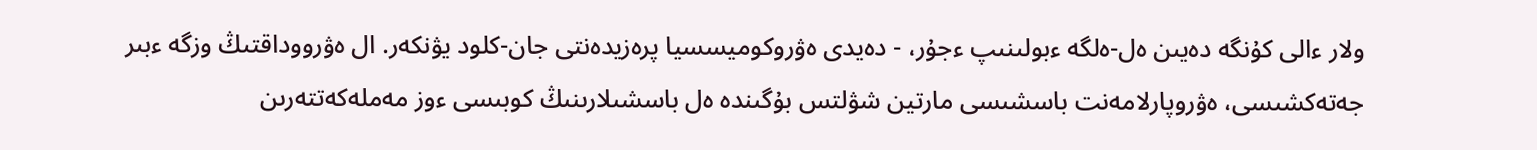ولار ءالى كۇنگە دەيىن ەل-ەلگە ءبولىنىپ ءجۇر، - دەيدى ەۋروكوميسسيا پرەزيدەنتى جان-كلود يۋنكەر. ال ەۋرووداقتىڭ وزگە ءبىر جەتەكشىسى، ەۋروپارلامەنت باسشىسى مارتين شۋلتس بۇگىندە ەل باسشىلارىنىڭ كوبىسى ءوز مەملەكەتتەرىن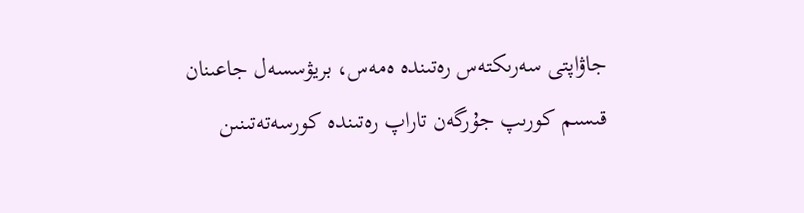جاۋاپتى سەرىكتەس رەتىندە ەمەس، بريۋسسەل جاعىنان قىسىم كورىپ جۇرگەن تاراپ رەتىندە كورسەتەتىنىن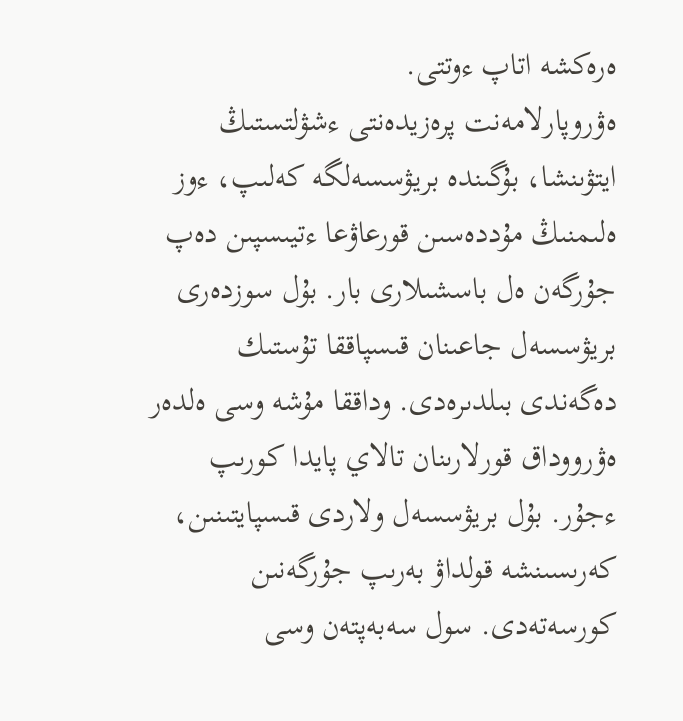ەرەكشە اتاپ ءوتتى.
ەۋروپارلامەنت پرەزيدەنتى ءشۋلتستىڭ ايتۋىنشا، بۇگىندە بريۋسسەلگە كەلىپ، ءوز ەلىمنىڭ مۇددەسىن قورعاۋعا ءتيىسپىن دەپ جۇرگەن ەل باسشىلارى بار. بۇل سوزدەرى بريۋسسەل جاعىنان قىسپاققا تۇستىك دەگەندى بىلدىرەدى. وداققا مۇشە وسى ەلدەر ەۋرووداق قورلارىنان تالاي پايدا كورىپ ءجۇر. بۇل بريۋسسەل ولاردى قىسپايتىنىن، كەرىسىنشە قولداۋ بەرىپ جۇرگەنىن كورسەتەدى. سول سەبەپتەن وسى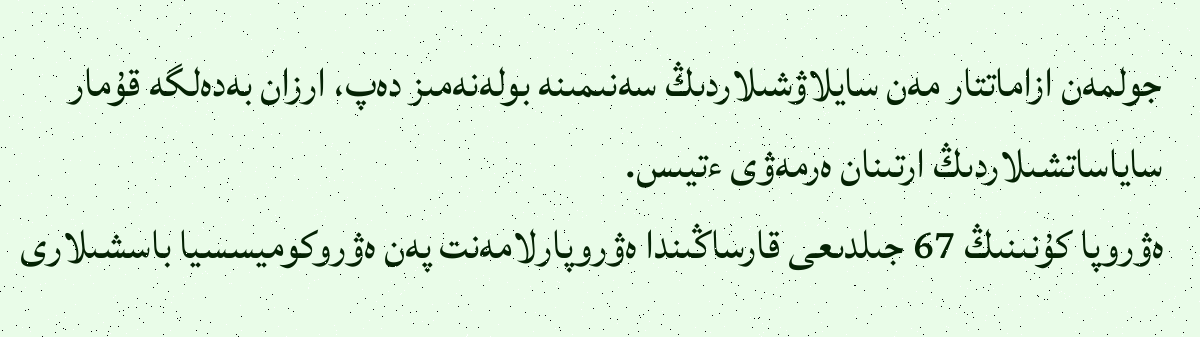جولمەن ازاماتتار مەن سايلاۋشىلاردىڭ سەنىمىنە بولەنەمىز دەپ، ارزان بەدەلگە قۇمار ساياساتشىلاردىڭ ارتىنان ەرمەۋى ءتيىس.
ەۋروپا كۇنىنىڭ 67 جىلدىعى قارساڭىندا ەۋروپارلامەنت پەن ەۋروكوميسسيا باسشىلارى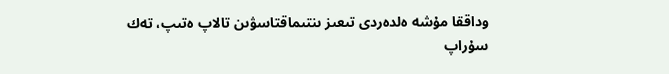وداققا مۇشە ەلدەردى تىعىز ىنتىماقتاسۋىن تالاپ ەتىپ، تەك سۇراپ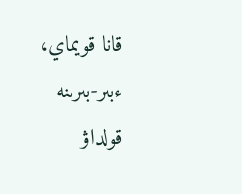قانا قويماي، ءبىر-بىرىنە قولداۋ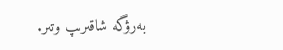بەرۋگە شاقىرىپ وتىر.